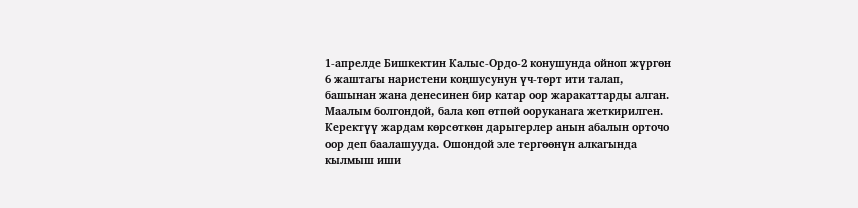1-апрелде Бишкектин Калыс-Ордо-2 конушунда ойноп жүргөн 6 жаштагы наристени коңшусунун үч-төрт ити талап, башынан жана денесинен бир катар оор жаракаттарды алган. Маалым болгондой, бала көп өтпөй ооруканага жеткирилген. Керектүү жардам көрсөткөн дарыгерлер анын абалын орточо оор деп баалашууда. Ошондой эле тергөөнүн алкагында кылмыш иши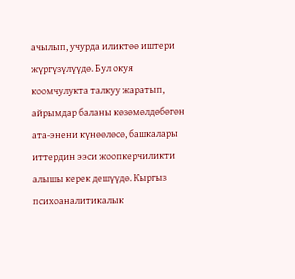ачылып, учурда иликтөө иштери жүргүзүлүүдө. Бул окуя коомчулукта талкуу жаратып, айрымдар баланы көзөмөлдөбөгөн ата-энени күнөөлөсө, башкалары иттердин ээси жоопкерчиликти алышы керек дешүүдө. Кыргыз психоаналитикалык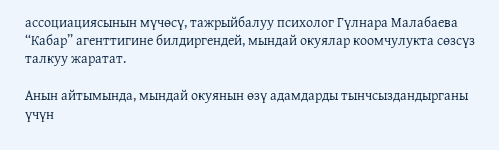ассоциациясынын мүчөсү, тажрыйбалуу психолог Гүлнара Малабаева “Кабар” агенттигине билдиргендей, мындай окуялар коомчулукта сөзсүз талкуу жаратат.

Анын айтымында, мындай окуянын өзү адамдарды тынчсыздандырганы үчүн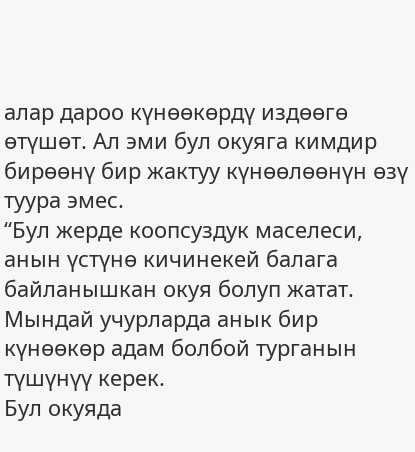алар дароо күнөөкөрдү издөөгө өтүшөт. Ал эми бул окуяга кимдир бирөөнү бир жактуу күнөөлөөнүн өзү туура эмес.
“Бул жерде коопсуздук маселеси, анын үстүнө кичинекей балага байланышкан окуя болуп жатат. Мындай учурларда анык бир күнөөкөр адам болбой турганын түшүнүү керек.
Бул окуяда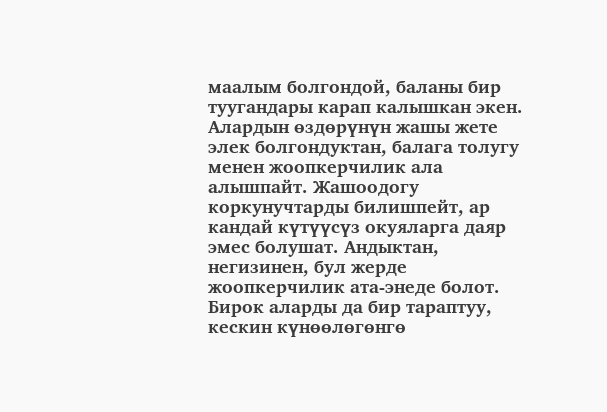маалым болгондой, баланы бир туугандары карап калышкан экен. Алардын өздөрүнүн жашы жете элек болгондуктан, балага толугу менен жоопкерчилик ала алышпайт. Жашоодогу коркунучтарды билишпейт, ар кандай күтүүсүз окуяларга даяр эмес болушат. Андыктан, негизинен, бул жерде жоопкерчилик ата-энеде болот.
Бирок аларды да бир тараптуу, кескин күнөөлөгөнгө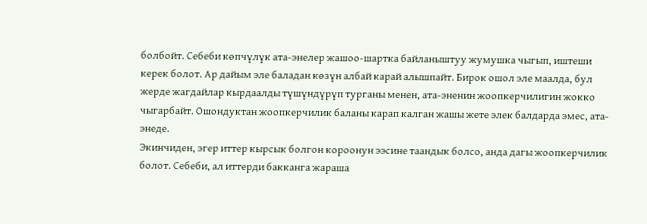болбойт. Себеби көпчүлүк ата-энелер жашоо-шартка байланыштуу жумушка чыгып, иштеши керек болот. Ар дайым эле баладан көзүн албай карай алышпайт. Бирок ошол эле маалда, бул жерде жагдайлар кырдаалды түшүндүрүп турганы менен, ата-эненин жоопкерчилигин жокко чыгарбайт. Ошондуктан жоопкерчилик баланы карап калган жашы жете элек балдарда эмес, ата-энеде.
Экинчиден, эгер иттер кырсык болгон короонун ээсине таандык болсо, анда дагы жоопкерчилик болот. Себеби, ал иттерди бакканга жараша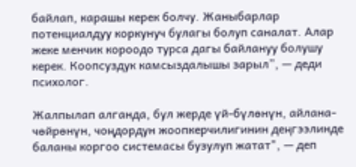байлап, карашы керек болчу. Жаныбарлар потенциалдуу коркунуч булагы болуп саналат. Алар жеке менчик короодо турса дагы байлануу болушу керек. Коопсуздук камсыздалышы зарыл”, — деди психолог.

Жалпылап алганда, бул жерде үй-бүлөнүн, айлана-чөйрөнүн, чоңдордун жоопкерчилигинин деңгээлинде баланы коргоо системасы бузулуп жатат", — деп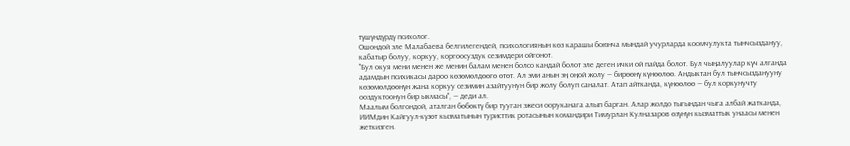түшүндүрдү психолог.
Ошондой эле Малабаева белгилегендей, психологиянын көз карашы боюнча мындай учурларда коомчулукта тынчсыздануу, кабатыр болуу, коркуу, коргоосуздук сезимдери ойгонот.
"Бул окуя мени менен же менин балам менен болсо кандай болот эле деген ички ой пайда болот. Бул чыңалуулар күч алганда адамдын психикасы дароо көзөмөлдөөгө өтөт. Ал эми анын эң оңой жолу — бирөөнү күнөөлөө. Андыктан бул тынчсызданууну көзөмөлдөөнүн жана коркуу сезимин азайтуунун бир жолу болуп саналат. Атап айтканда, күнөөлөө — бул коркунучту ооздуктоонун бир ыкмасы", — деди ал.
Маалым болгондой, аталган бөбөктү бир тууган эжеси ооруканага алып барган. Алар жолдо тыгындан чыга албай жатканда, ИИМдин Кайгуул-күзөт кызматынын туристтик ротасынын командири Тимурлан Кулназаров өзүнүн кызматтык унаасы менен жеткизген.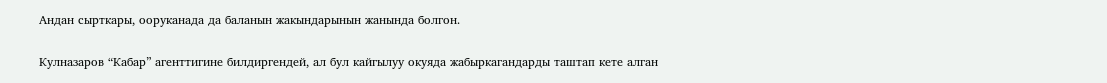Андан сырткары, ооруканада да баланын жакындарынын жанында болгон.

Кулназаров “Кабар” агенттигине билдиргендей, ал бул кайгылуу окуяда жабыркагандарды таштап кете алган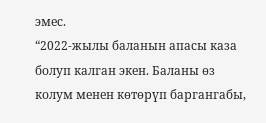эмес.
“2022-жылы баланын апасы каза болуп калган экен. Баланы өз колум менен көтөрүп баргангабы,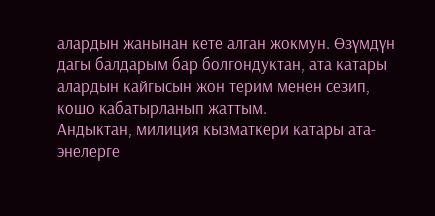алардын жанынан кете алган жокмун. Өзүмдүн дагы балдарым бар болгондуктан, ата катары алардын кайгысын жон терим менен сезип, кошо кабатырланып жаттым.
Андыктан, милиция кызматкери катары ата-энелерге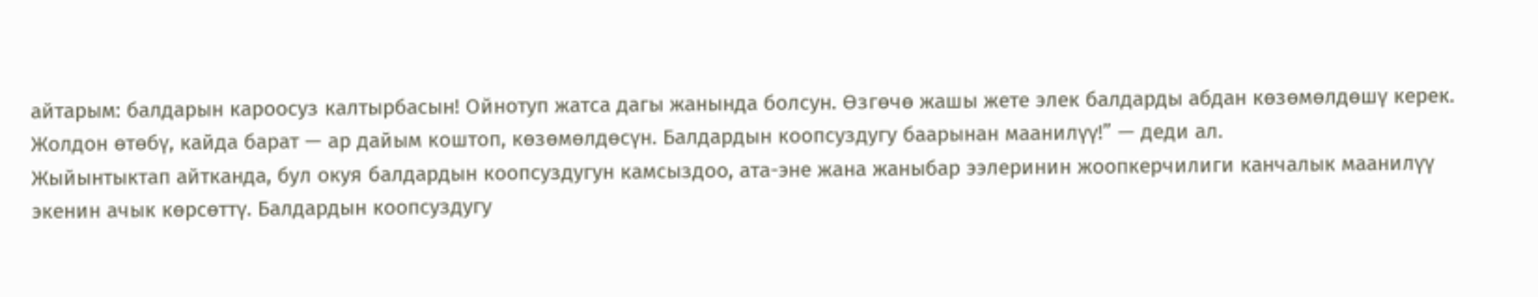айтарым: балдарын кароосуз калтырбасын! Ойнотуп жатса дагы жанында болсун. Өзгөчө жашы жете элек балдарды абдан көзөмөлдөшү керек. Жолдон өтөбү, кайда барат — ар дайым коштоп, көзөмөлдөсүн. Балдардын коопсуздугу баарынан маанилүү!” — деди ал.
Жыйынтыктап айтканда, бул окуя балдардын коопсуздугун камсыздоо, ата-эне жана жаныбар ээлеринин жоопкерчилиги канчалык маанилүү экенин ачык көрсөттү. Балдардын коопсуздугу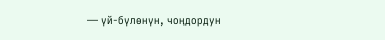— үй-бүлөнүн, чоңдордун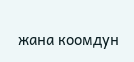жана коомдун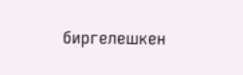биргелешкен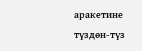аракетине түздөн-түз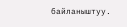байланыштуу.